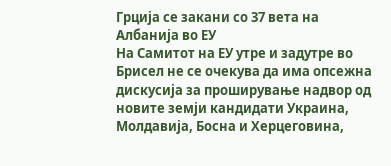Грција се закани со 37 вета на Албанија во ЕУ
На Самитот на ЕУ утре и задутре во Брисел не се очекува да има опсежна дискусија за проширување надвор од новите земји кандидати Украина, Молдавија, Босна и Херцеговина,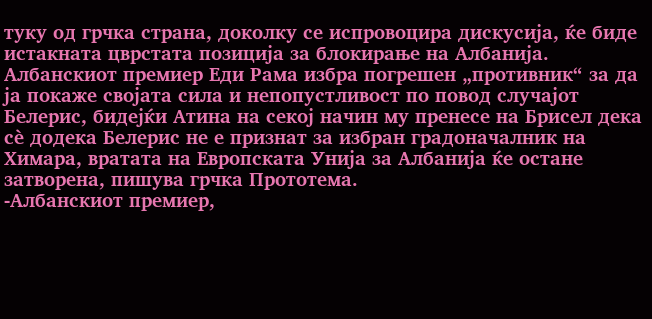туку од грчка страна, доколку се испровоцира дискусија, ќе биде истакната цврстата позиција за блокирање на Албанија. Албанскиот премиер Еди Рама избра погрешен „противник“ за да ја покаже својата сила и непопустливост по повод случајот Белерис, бидејќи Атина на секој начин му пренесе на Брисел дека сè додека Белерис не е признат за избран градоначалник на Химара, вратата на Европската Унија за Албанија ќе остане затворена, пишува грчка Прототема.
-Албанскиот премиер,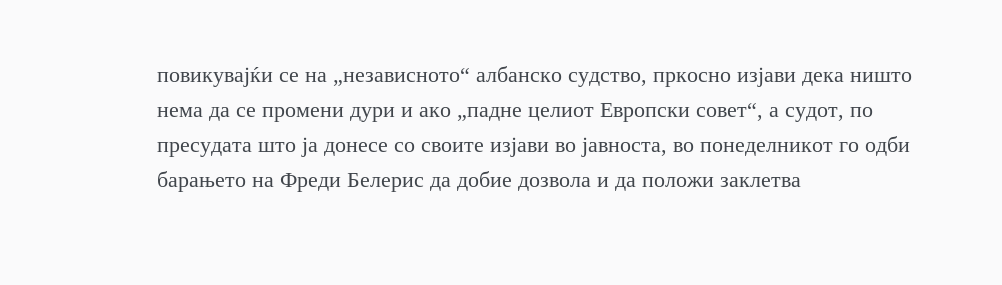повикувајќи се на „независното“ албанско судство, пркосно изјави дека ништо нема да се промени дури и ако „падне целиот Европски совет“, а судот, по пресудата што ја донесе со своите изјави во јавноста, во понеделникот го одби барањето на Фреди Белерис да добие дозвола и да положи заклетва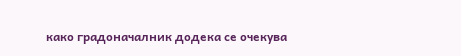како градоначалник додека се очекува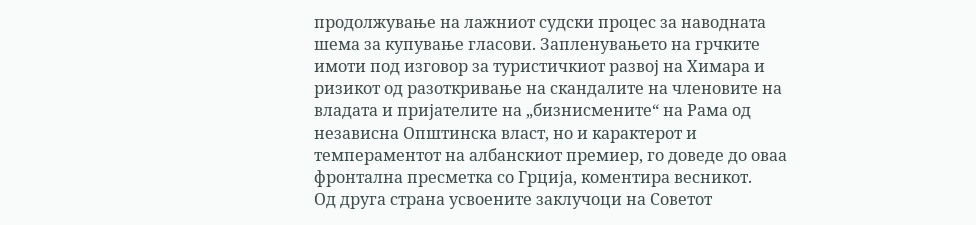продолжување на лажниот судски процес за наводната шема за купување гласови. Запленувањето на грчките имоти под изговор за туристичкиот развој на Химара и ризикот од разоткривање на скандалите на членовите на владата и пријателите на „бизнисмените“ на Рама од независна Општинска власт, но и карактерот и темпераментот на албанскиот премиер, го доведе до оваа фронтална пресметка со Грција, коментира весникот.
Од друга страна усвоените заклучоци на Советот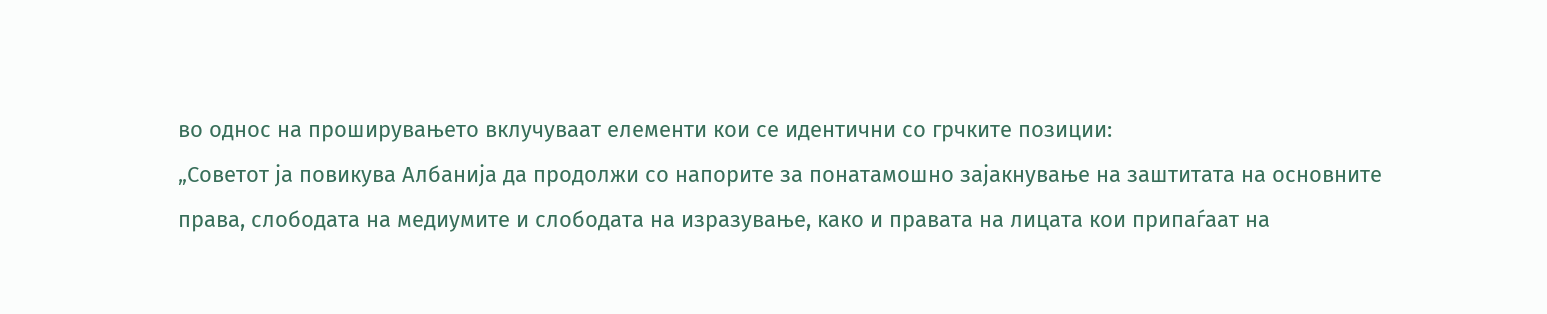во однос на проширувањето вклучуваат елементи кои се идентични со грчките позиции:
„Советот ја повикува Албанија да продолжи со напорите за понатамошно зајакнување на заштитата на основните права, слободата на медиумите и слободата на изразување, како и правата на лицата кои припаѓаат на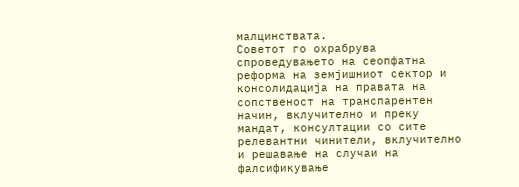малцинствата.
Советот го охрабрува спроведувањето на сеопфатна реформа на земјишниот сектор и консолидација на правата на сопственост на транспарентен начин, вклучително и преку мандат, консултации со сите релевантни чинители, вклучително и решавање на случаи на фалсификување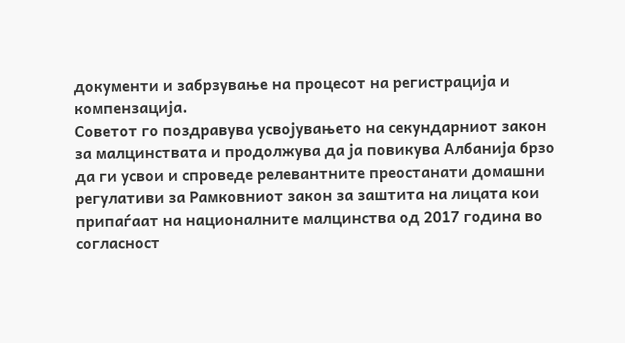документи и забрзување на процесот на регистрација и компензација.
Советот го поздравува усвојувањето на секундарниот закон за малцинствата и продолжува да ја повикува Албанија брзо да ги усвои и спроведе релевантните преостанати домашни регулативи за Рамковниот закон за заштита на лицата кои припаѓаат на националните малцинства од 2017 година во согласност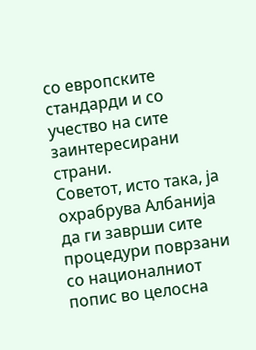со европските стандарди и со учество на сите заинтересирани страни.
Советот, исто така, ја охрабрува Албанија да ги заврши сите процедури поврзани со националниот попис во целосна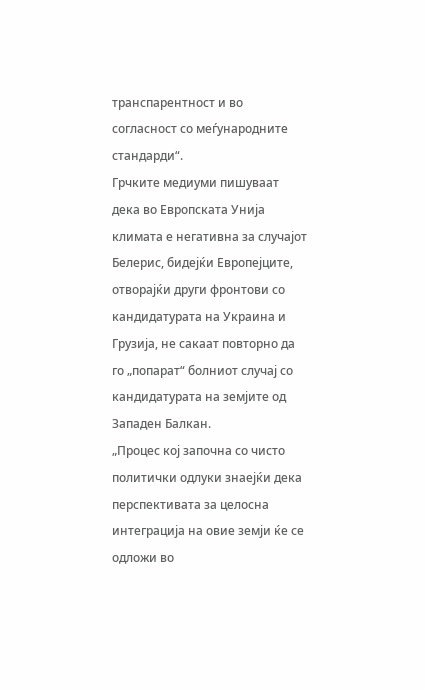транспарентност и во согласност со меѓународните стандарди“.
Грчките медиуми пишуваат дека во Европската Унија климата е негативна за случајот Белерис, бидејќи Европејците, отворајќи други фронтови со кандидатурата на Украина и Грузија, не сакаат повторно да го „попарат“ болниот случај со кандидатурата на земјите од Западен Балкан.
„Процес кој започна со чисто политички одлуки знаејќи дека перспективата за целосна интеграција на овие земји ќе се одложи во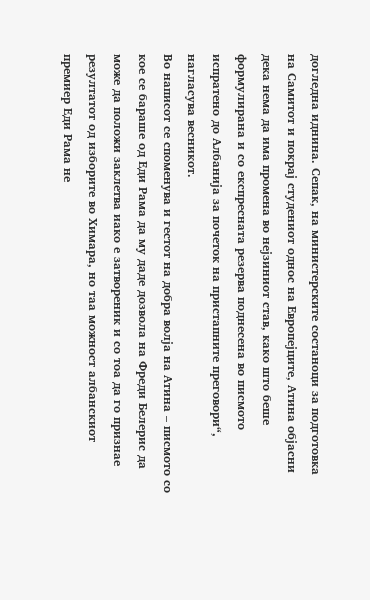догледна иднина. Сепак, на министерските состаноци за подготовка на Самитот и покрај студениот однос на Европејците, Атина објасни дека нема да има промена во нејзиниот став, како што беше формулирана и со експресната резерва поднесена во писмото испратено до Албанија за почеток на пристапните преговори“, нагласува весникот.
Во написот се споменува и гестот на добра волја на Атина – писмото со кое се бараше од Еди Рама да му даде дозвола на Фреди Белерис да може да положи заклетва иако е затвореник и со тоа да го признае резултатот од изборите во Химара, но таа можност албанскиот премиер Еди Рама не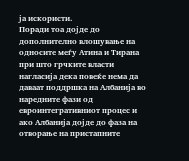ја искористи.
Поради тоа дојде до дополнително влошување на односите меѓу Атина и Тирана при што грчките власти нагласија дека повеќе нема да даваат поддршка на Албанија во наредните фази од евроинтегративниот процес и ако Албанија дојде до фаза на отворање на пристапните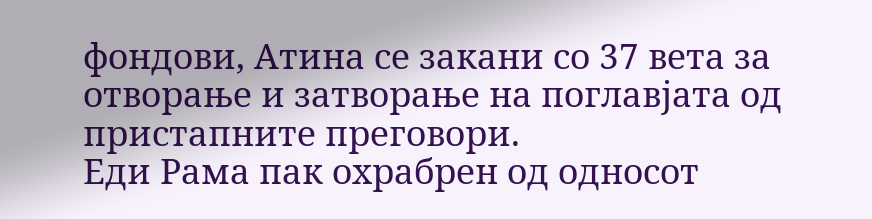фондови, Атина се закани со 37 вета за отворање и затворање на поглавјата од пристапните преговори.
Еди Рама пак охрабрен од односот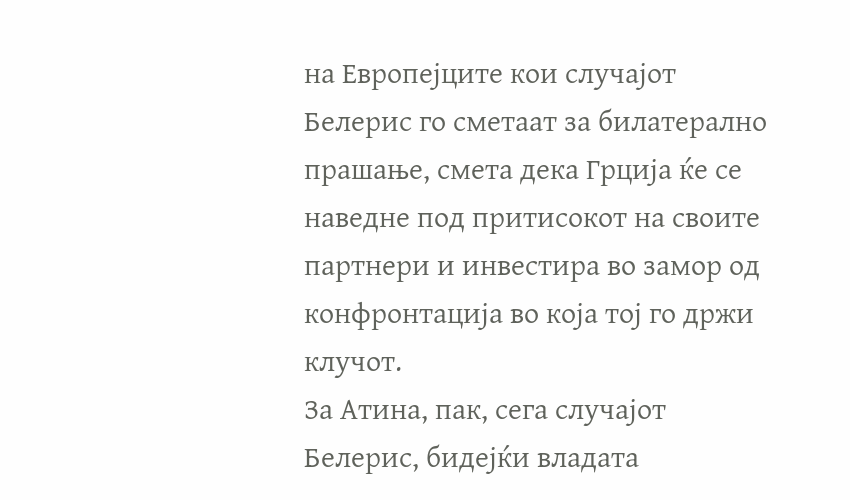на Европејците кои случајот Белерис го сметаат за билатерално прашање, смета дека Грција ќе се наведне под притисокот на своите партнери и инвестира во замор од конфронтација во која тој го држи клучот.
За Атина, пак, сега случајот Белерис, бидејќи владата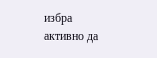избра активно да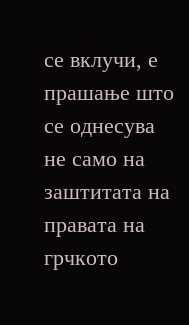се вклучи, е прашање што се однесува не само на заштитата на правата на грчкото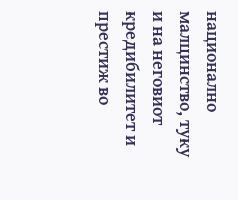национално малцинство, туку и на неговиот кредибилитет и престиж во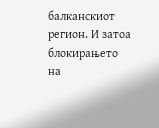балканскиот регион. И затоа блокирањето на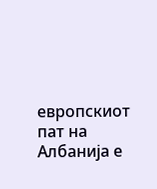европскиот пат на Албанија е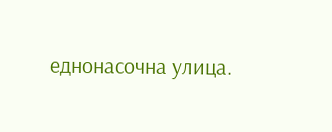еднонасочна улица.